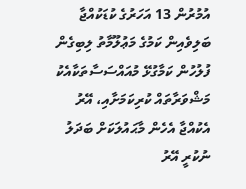އުމުރުން 13 އަހަރުގެ ކުޑަކުއްޖާ ބަލިވެއިން ކަމުގެ މަޢުލޫމާތު ލިބިގެން ފުލުހުން ކަމާގުޅޭ މުއައްސަސާތަކާއެކު މަޝްވަރާތައް ކުރިކަމަށާއި، އޭރު އެކުއްޖާ އެހެން މާޙައުލަކަށް ބަދަލު ނުކުރީ އޭރު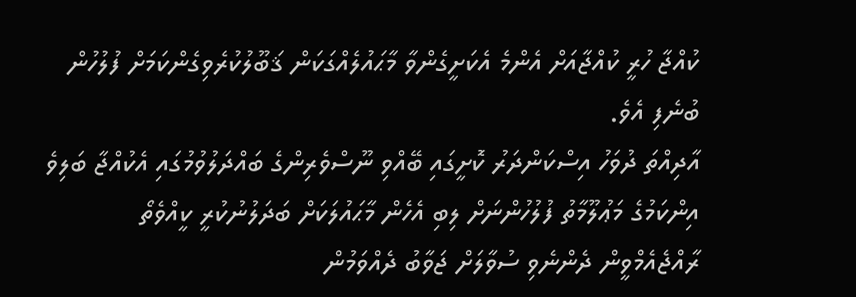ކުއްޖާ ހުރީ ކުއްޖާއަށް އެންމެ އެކަށީގެންވާ މާޙައުލެއްގަކަން ޤަބޫލުކުރެވިގެންކަމަށް ފުލުހުން ބުނެފި އެވެ.
އާދިއްތަ ދުވަހު އިސްކަންދަރު ކޮށީގައި ބޭއްވި ނޫސްވެރިންގެ ބައްދަލުވުމުގައި އެކުއްޖާ ބަލިވެ އިންކަމުގެ މަޢުލޫމާތު ފުލުހުންނަށް ލިބި އެހެން މާޙައުލަކަށް ބަދަލުނުކުރީ ކީއްވެތޯ ރާއްޖެއެމްވީން ދެންނެވި ސުވާލަށް ޖަވާބު ދެއްވަމުން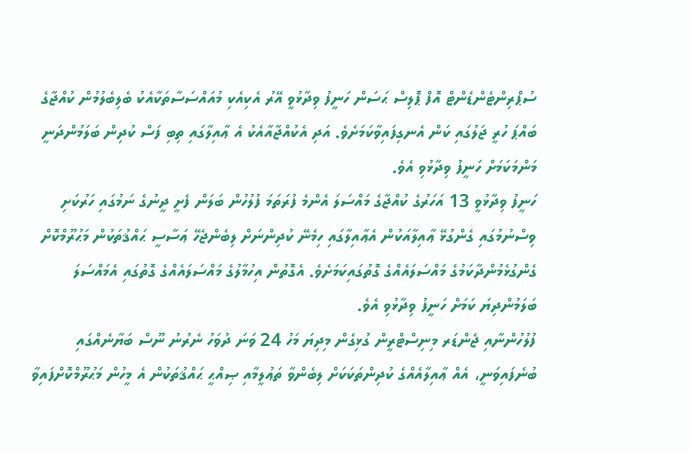ސުޕްރިންޓެންޑެންޓް އޮފް ޕޮލިސް ޙަސަން ހަނީފު ވިދާޅުވީ އޭރު އެކިއެކި މުއައްސަސާތަކާއެކު ބެލިބެލުމުން ކުއްޖާގެ ބައްޕަ ހުރީ ޖަލުގައި ކަން އެނގިފައިވާކަމަށެވެ. އަދި އެކުއްޖާއާއެކު އެ ޢާއިލާގައި ތިބި ފަސް ކުދިން ބަލަމުންދަނީ މަންމަކަމަށް ހަނީފު ވިދާޅުވި އެވެ.
ހަނީފު ވިދާޅުވީ 13 އަހަރުގެ ކުއްޖާގެ މައްސަލަ އެންމެ ފުރަތަމަ ފުލުހުން ބަލަން ފެށީ ދީނުގެ ނަމުގައި ހަރުކަށި ވިސްނުމުގައި ގެންގުޅޭ ޢާއިލާއަކުން އެޢާއިލާގައި ހިމެނޭ ކުދިންނަށް ލިބެންޖެހޭ ޢަސާސީ ޙައްޤުތަކުން މަޙުރޫމްކޮށް ގެންގުޅެމުންދާކަމުގެ މައްސަލައެއްގެ ގޮތުގައިކަމަށެވެ. އެގޮތުން އިހުމާލުގެ މައްސަލައެއްގެ ގޮތުގައި އެމައްސަލަ ބަލަމުންދިޔަ ކަމަށް ހަނީފު ވިދާޅުވި އެވެ.
ފުލުހުންނާއި ޖެންޑަރ މިނިސްޓްރީން ގުޅިގެން މިދިޔަ މަހު 24 ވަނަ ދުވަހު ނެރުނު ނޫސް ބަޔާނެއްގައި ބުނެފައިވަނީ، އެއް ޢާއިލާއެއްގެ ކުދިންތަކަކަށް ލިބެންވާ ތަޢުލީމާއި ޞިއްޙީ ޙައްޤުތަކުން އެ މީހުން މަޙުރޫމްކޮށްފައިވާ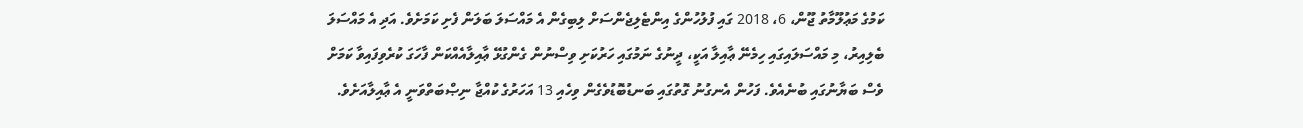ކަމުގެ މަޢުލޫމާތު ޖޫން، 6، 2018 ގައި ފުލުހުންގެ އިންޓެލިޖެންސަށް ލިބިގެން އެ މައްސަލަ ބަލަން ފެށި ކަމަށެވެ. އަދި އެ މައްސަލަ ބެލިއިރު، މި މައްސަލައިގައި ހިމެނޭ ޢާއިލާ އަކީ، ދީނުގެ ނަމުގައި ހަރުކަށި ވިސްނުން ގެންގުޅޭ ޢާއިލާއެއްކަން ފާހަގަ ކުރެވިފައިވާ ކަމަށް ވެސް ބަޔާނުގައި ބުނެއެވެ. ފަހުން އެނގުނު ގޮތުގައި ބަނޑުބޮޑުވެގެން ވިހެއި 13 އަހަރުގެ ކުއްޖާ ނިޞްބަތްވަނީ އެ ޢާއިލާއަށެވެ.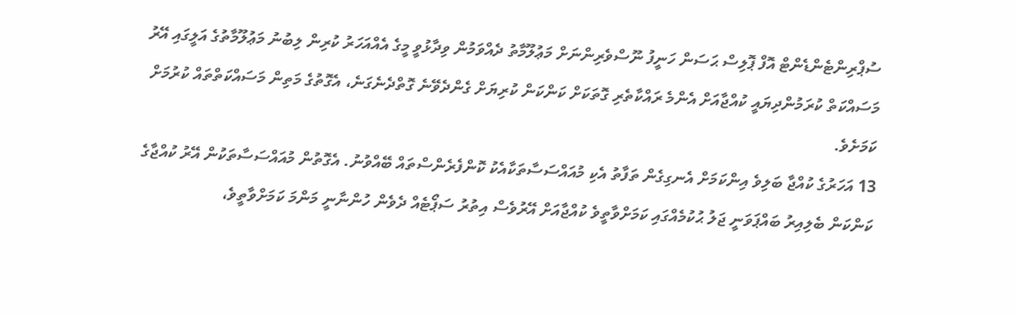ސުޕްރިންޓެންޑެންޓް އޮފް ޕޮލިސް ޙަސަން ހަނީފު ނޫސްވެރިންނަށް މަޢުލޫމާތު ދެއްވަމުން ވިދާޅުވީ މީގެ އެއްއަހަރު ކުރިން ލިބުނު މަޢުލޫމާތުގެ އަލީގައި އޭރު މަސައްކަތް ކުރަމުންދިޔައީ ކުއްޖާއަށް އެންމެ ރައްކާތެރި ގޮތަކަށް ކަންކަން ކުރިޔަށް ގެންދެވޭނެ ގޮތްދެނެގަނެ، އެގޮތުގެ މަތިން މަސައްކަތްތައް ކުރުމަށް ކަމަށެވެ.
13 އަހަރުގެ ކުއްޖާ ބަލިވެ އިންކަމަށް އެނގިގެން ތަފާތު އެކި މުއައްސަސާތަކާއެކު ކޮންފެރެންސްތައް ބޭއްވުނު. އެގޮތުން މުއައްސަސާތަކުން އޭރު ކުއްޖާގެ ކަންކަން ބެލިއިރު ބައްޕަވަނީ ޖަލު ޙުކުމެއްގައި ކަމަށްވާތީވެ ކުއްޖާއަށް އޭރުވެސް އިތުރު ސަޕޯޓެއް ދެވެން ހުންނާނީ މަންމަ ކަމަށްވާތީވެ،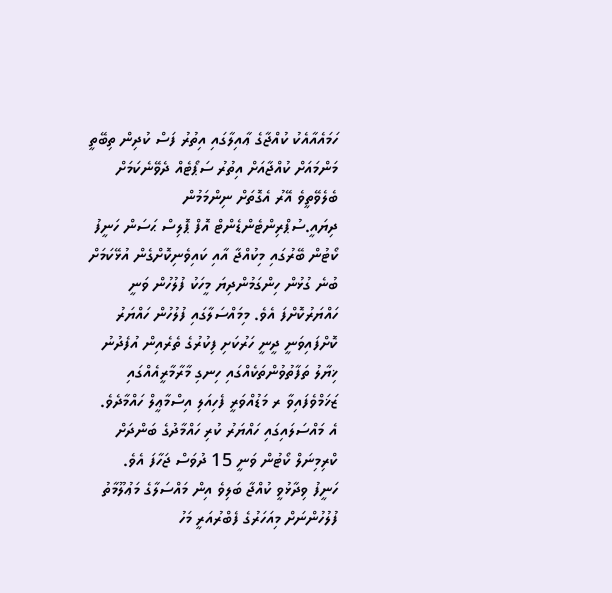ހަމައެއާއެކު ކުއްޖާގެ ޢާއިލާގައި އިތުރު ފަސް ކުދިން ތިބޭތީ މަންމައަށް ކުއްޖާއަށް އިތުރު ސަޕޯޓެއް ދެވޭނެކަމަށް ބެލެވޭތީވެ އޭރު އެގޮތަށް ނިންމަމުން ދިޔައީ.ސުޕްރިންޓެންޑެންޓް އޮފް ޕޮލިސް ޙަސަން ހަނީފު
ކޯޓުން ބޭރުގައި މިކުއްޖާ އާއި ކައިވެނިކޮށްގެން އުޅޭކަމަށް ބުނެ ގުޅުން ހިންގަމުންދިޔަ މީހަކު ފުލުހުން ވަނީ ހައްޔަރުކޮށްފަ އެވެ. މިމައްސަލާގައި ފުލުހުން ހައްޔަރު ކޮށްފައިވަނީ ދީނީ ހަރުކަށި ފިކުރުގެ ތެރެއިން އުފެދުނު ޚިޔާލު ތަފާތުވުންތަކެއްގައި ހިނގި މާރާމާރީއެއްގައި ޒަޚަމްވެފައިވާ ރ މަޑުއްވަރީ ފެހިއަލި އިސްމާޢީލް ހައްމާދެވެ. އެ މައްސަލައިގައި ހައްޔަރު ކުރި ހައްމާދުގެ ބަންދަށް ކްރިމިނަލް ކޯޓުން ވަނީ 15 ދުވަސް ޖަހާފަ އެވެ.
ހަނީފު ވިދާޅުވީ ކުއްޖާ ބަލިވެ އިން މައްސަލާގެ މަޢުލޫމާތު ފުލުހުންނަށް މިއަހަރުގެ ފެބްރުއަރީ މަހު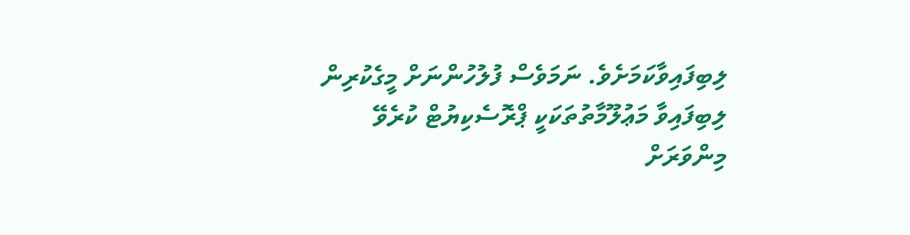ލިބިފައިވާކަމަށެވެ. ނަމަވެސް ފުލުހުންނަށް މީގެކުރިން ލިބިފައިވާ މަޢުލޫމާތުތަކަކީ ޕްރޮސެކިޔުޓް ކުރެވޭ މިންވަރަށް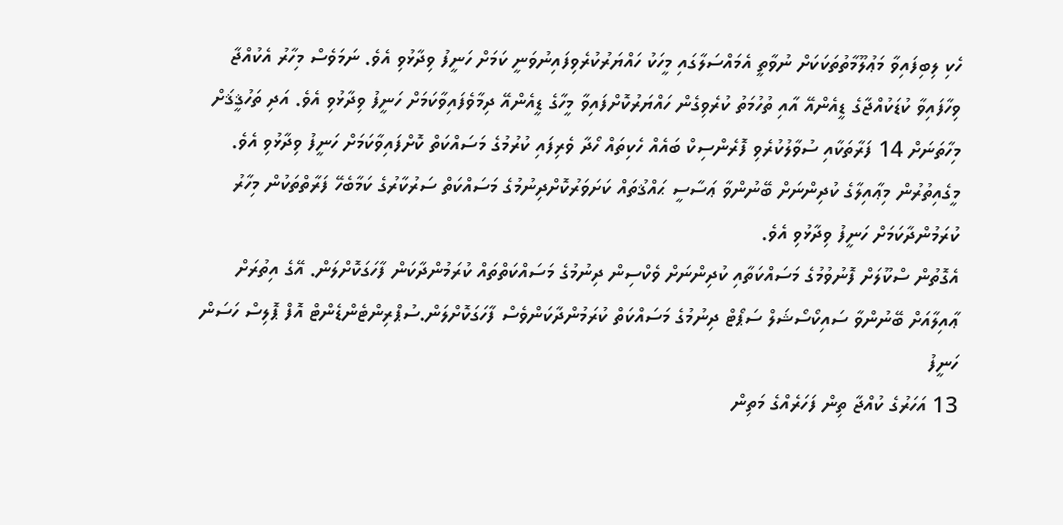ހެކި ލިބިފައިވާ މަޢުލޫމާތުތަކަކަށް ނުވާތީ އެމައްސަލާގައި މީހަކު ހައްޔަރުކުރެވިފައިނުވަނީ ކަމަށް ހަނީފު ވިދާޅުވި އެވެ. ނަމަވެސް މިހާރު އެކުއްޖާ ވިހާފައިވާ ކުޑަކުއްޖާގެ ޑީއެންއޭ އާއި ތުހުމަތު ކުރެވިގެން ހައްޔަރުކޮށްފައިވާ މީހާގެ ޑީއެންއޭ ދިމާވެފައިވާކަމަށް ހަނީފު ވިދާޅުވި އެވެ. އަދި ތަހުޤީޤަށް މިހާތަނަށް 14 ފަރާތަކާއި ސުވާލުކުރެވި ފޮރެންސިކް ބައެއް ހެކިތައް ހޯދާ ވެރިފައި ކުރުމުގެ މަސައްކަތް ކޮށްފައިވާކަމަށް ހަނީފު ވިދާޅުވި އެވެ.
މީގެއިތުރުން މިޢާއިލާގެ ކުދިންނަށް ބޭނުންވާ ޢަސާސީ ޙައްޤުތައް ކަށަވަރުކޮށްދިނުމުގެ މަސައްކަތް ސަރުކާރުގެ ކަމާބެހޭ ފަރާތްތަކުން މިހާރު ކުރަމުންދާކަމަށް ހަނީފު ވިދާޅުވި އެވެ.
އެގޮތުން ސްކޫލަށް ފޮނުވުމުގެ މަސައްކަތާއި ކުދިންނަށް ވެކްސިން ދިނުމުގެ މަސައްކަތްތައް ކުރަމުންދާކަން ފާހަގަކޮށްލަން. އޭގެ އިތުރަށް ޢާއިލާއަށް ބޭނުންވާ ސައިކޯސޯޝަލް ސަޕޯޓް ދިނުމުގެ މަސައްކަތް ކުރަމުންދާކަންވެސް ފާހަގަކޮށްލަން.ސުޕްރިންޓެންޑެންޓް އޮފް ޕޮލިސް ހަސަން ހަނީފު
13 އަހަރުގެ ކުއްޖާ ތިން ފަހަރެއްގެ މަތިން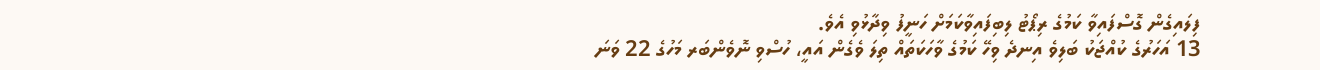ފިލައިގެން ގޮސްފައިވާ ކަމުގެ ރިޕޯޓު ލިބިފައިވާކަމަށް ހަނީފު ވިދާޅުވި އެވެ.
13 އަހަރުގެ ކުއްޖަކު ބަލިވެ އިނދެ ވިހޭ ކަމުގެ ވާހަކަތައް ތިލަ ވެގެން އައީ، ހުސްވި ނޮވެންބަރ މަހުގެ 22 ވަނަ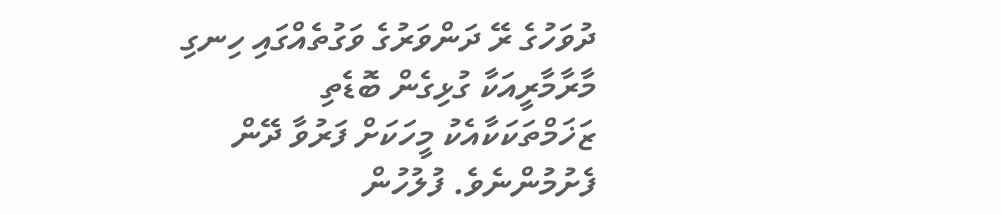ދުވަހުގެ ރޭ ދަންވަރުގެ ވަގުތެއްގައި ހިނގި މާރާމާރީއަކާ ގުޅިގެން ބޮޑެތި ޒަޚަމްތަކަކާއެކު މީހަކަށް ފަރުވާ ދޭން ފެށުމުންނެވެ. ފުލުހުން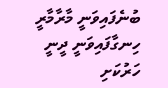ބުނެފައިވަނީ މާރާމާރީ ހިނގާފައިވަނީ ދީނީ ހަރުކަށި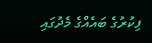ފިކުރުގެ ބައެއްގެ މެދުގައި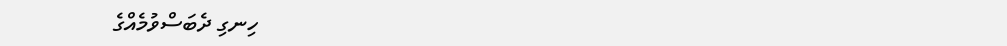ހިނގި ދެބަސްވުމެއްގެ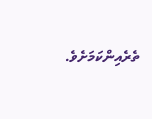ތެރެއިންކަމަށެވެ.